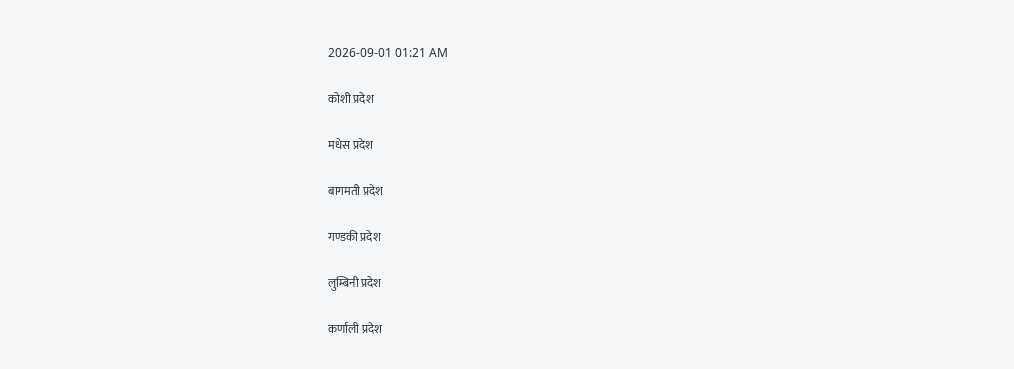2026-09-01 01:21 AM

कोशी प्रदेश

मधेस प्रदेश

बागमती प्रदेश

गण्डकी प्रदेश

लुम्बिनी प्रदेश

कर्णाली प्रदेश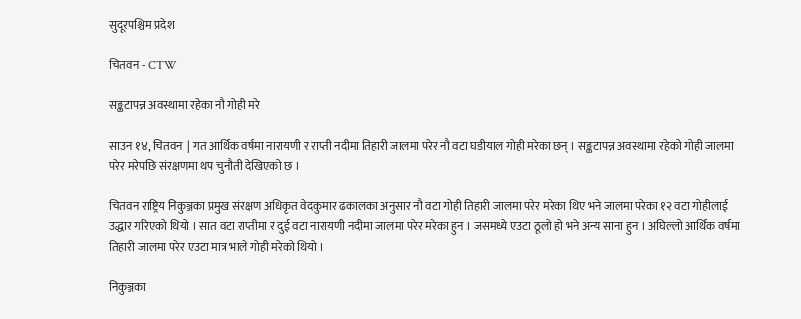सुदूरपश्चिम प्रदेश

चितवन - CTW

सङ्कटापन्न अवस्थामा रहेका नौ गोही मरे

साउन १४, चितवन  | गत आर्थिक वर्षमा नारायणी र राप्ती नदीमा तिहारी जालमा परेर नौ वटा घडीयाल गोही मरेका छन् । सङ्कटापन्न अवस्थामा रहेको गोही जालमा परेर मरेपछि संरक्षणमा थप चुनौती देखिएको छ ।

चितवन राष्ट्रिय निकुञ्जका प्रमुख संरक्षण अधिकृत वेदकुमार ढकालका अनुसार नौ वटा गोही तिहारी जालमा परेर मरेका थिए भने जालमा परेका १२ वटा गोहीलाई उद्धार गरिएको थियो । सात वटा राप्तीमा र दुई वटा नारायणी नदीमा जालमा परेर मरेका हुन । जसमध्ये एउटा ठूलो हो भने अन्य साना हुन । अघिल्लो आर्थिक वर्षमा तिहारी जालमा परेर एउटा मात्र भाले गोही मरेको थियो ।

निकुञ्जका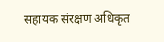सहायक संरक्षण अधिकृत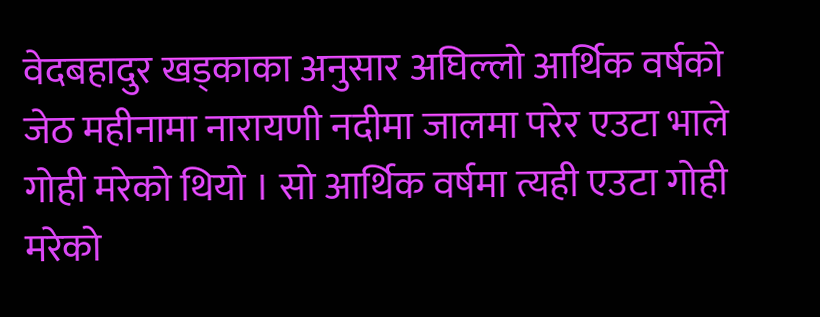वेदबहादुर खड्काका अनुसार अघिल्लो आर्थिक वर्षको जेठ महीनामा नारायणी नदीमा जालमा परेर एउटा भाले गोही मरेको थियो । सो आर्थिक वर्षमा त्यही एउटा गोही मरेको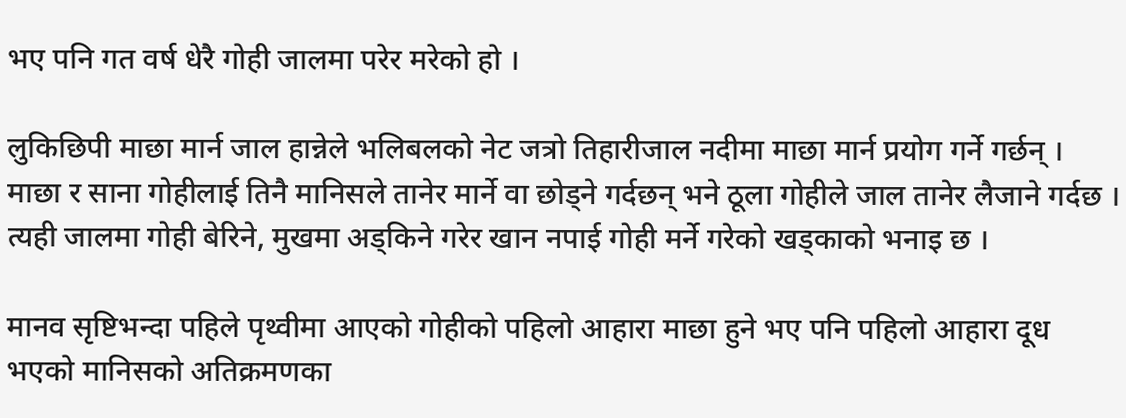भए पनि गत वर्ष धेरै गोही जालमा परेर मरेको हो ।

लुकिछिपी माछा मार्न जाल हान्नेले भलिबलको नेट जत्रो तिहारीजाल नदीमा माछा मार्न प्रयोग गर्ने गर्छन् । माछा र साना गोहीलाई तिनै मानिसले तानेर मार्ने वा छोड्ने गर्दछन् भने ठूला गोहीले जाल तानेर लैजाने गर्दछ । त्यही जालमा गोही बेरिने, मुखमा अड्किने गरेर खान नपाई गोही मर्ने गरेको खड्काको भनाइ छ ।

मानव सृष्टिभन्दा पहिले पृथ्वीमा आएको गोहीको पहिलो आहारा माछा हुने भए पनि पहिलो आहारा दूध भएको मानिसको अतिक्रमणका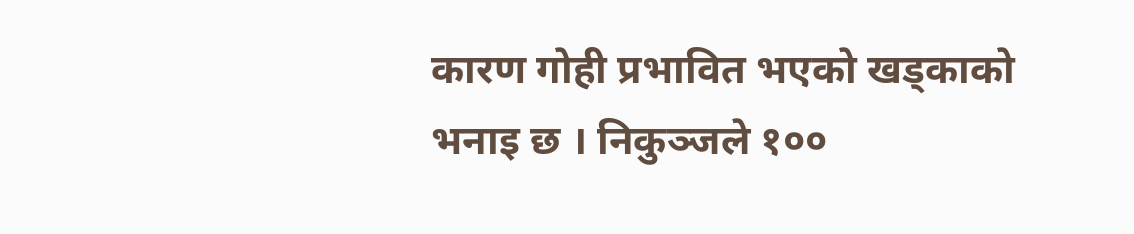कारण गोही प्रभावित भएको खड्काको भनाइ छ । निकुञ्जले १००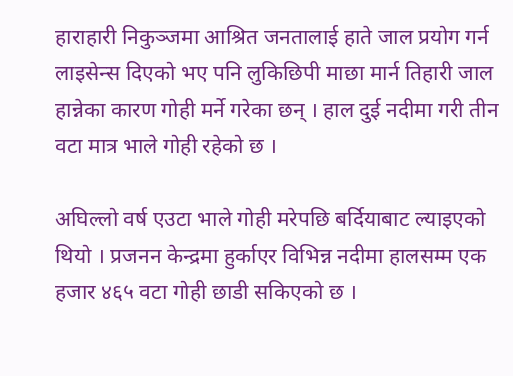हाराहारी निकुञ्जमा आश्रित जनतालाई हाते जाल प्रयोग गर्न लाइसेन्स दिएको भए पनि लुकिछिपी माछा मार्न तिहारी जाल हान्नेका कारण गोही मर्ने गरेका छन् । हाल दुई नदीमा गरी तीन वटा मात्र भाले गोही रहेको छ ।

अघिल्लो वर्ष एउटा भाले गोही मरेपछि बर्दियाबाट ल्याइएको थियो । प्रजनन केन्द्रमा हुर्काएर विभिन्न नदीमा हालसम्म एक हजार ४६५ वटा गोही छाडी सकिएको छ ।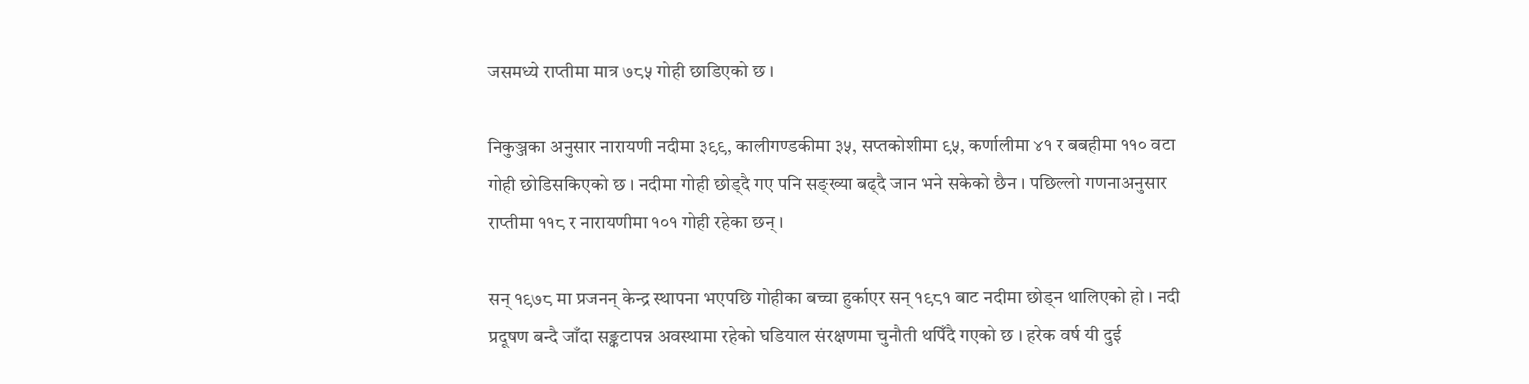जसमध्ये राप्तीमा मात्र ७८५ गोही छाडिएको छ ।

निकुञ्जका अनुसार नारायणी नदीमा ३९९, कालीगण्डकीमा ३५, सप्तकोशीमा ९५, कर्णालीमा ४१ र बबहीमा ११० वटा गोही छोडिसकिएको छ । नदीमा गोही छोड्दै गए पनि सङ्ख्या बढ्दै जान भने सकेको छैन । पछिल्लो गणनाअनुसार राप्तीमा ११८ र नारायणीमा १०१ गोही रहेका छन् ।

सन् १९७८ मा प्रजनन् केन्द्र स्थापना भएपछि गोहीका बच्चा हुर्काएर सन् १९८१ बाट नदीमा छोड्न थालिएको हो । नदी प्रदूषण बन्दै जाँदा सङ्कटापन्न अवस्थामा रहेको घडियाल संरक्षणमा चुनौती थपिँदै गएको छ । हरेक वर्ष यी दुई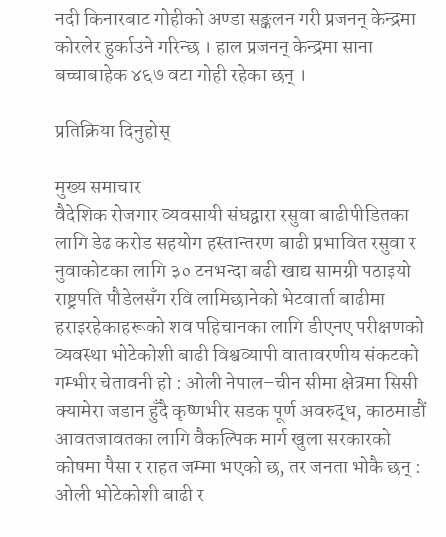नदी किनारबाट गोहीको अण्डा सङ्कलन गरी प्रजनन् केन्द्रमा कोरलेर हुर्काउने गरिन्छ । हाल प्रजनन् केन्द्रमा साना बच्चाबाहेक ४६७ वटा गोही रहेका छन् ।

प्रतिक्रिया दिनुहोस्

मुख्य समाचार
वैदेशिक रोजगार व्यवसायी संघद्वारा रसुवा बाढीपीडितका लागि डेढ करोड सहयोग हस्तान्तरण बाढी प्रभावित रसुवा र नुवाकोटका लागि ३० टनभन्दा बढी खाद्य सामग्री पठाइयो राष्ट्रपति पौडेलसँग रवि लामिछानेको भेटवार्ता बाढीमा हराइरहेकाहरूको शव पहिचानका लागि डीएनए परीक्षणको व्यवस्था भोटेकोशी बाढी विश्वव्यापी वातावरणीय संकटको गम्भीर चेतावनी हो : ओली नेपाल–चीन सीमा क्षेत्रमा सिसी क्यामेरा जडान हुँदै कृष्णभीर सडक पूर्ण अवरुद्ध, काठमाडौं आवतजावतका लागि वैकल्पिक मार्ग खुला सरकारको कोषमा पैसा र राहत जम्मा भएको छ, तर जनता भोकै छन् : ओली भोटेकोशी बाढी र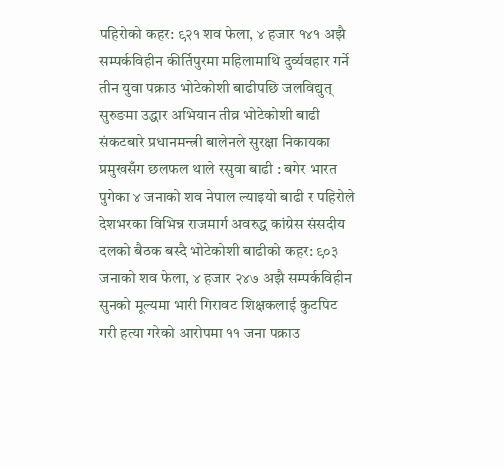पहिरोको कहर: ९२१ शव फेला, ४ हजार १४१ अझै सम्पर्कविहीन कीर्तिपुरमा महिलामाथि दुर्व्यवहार गर्ने तीन युवा पक्राउ भोटेकोशी बाढीपछि जलविद्युत् सुरुङमा उद्धार अभियान तीव्र भोटेकोशी बाढी संकटबारे प्रधानमन्त्री बालेनले सुरक्षा निकायका प्रमुखसँग छलफल थाले रसुवा बाढी : बगेर भारत पुगेका ४ जनाको शव नेपाल ल्याइयो बाढी र पहिरोले देशभरका विभिन्न राजमार्ग अवरुद्ध कांग्रेस संसदीय दलको बैठक बस्दै भोटेकोशी बाढीको कहर: ९०३ जनाको शव फेला, ४ हजार २४७ अझै सम्पर्कविहीन सुनको मूल्यमा भारी गिरावट शिक्षकलाई कुटपिट गरी हत्या गरेको आरोपमा ११ जना पक्राउ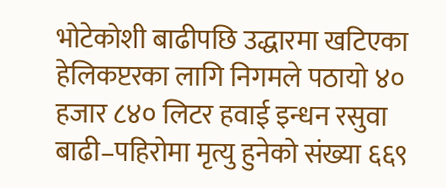भोटेकोशी बाढीपछि उद्धारमा खटिएका हेलिकप्टरका लागि निगमले पठायो ४० हजार ८४० लिटर हवाई इन्धन रसुवा बाढी–पहिरोमा मृत्यु हुनेको संख्या ६६९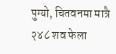पुग्यो, चितवनमा मात्रै २४८ शव फेला